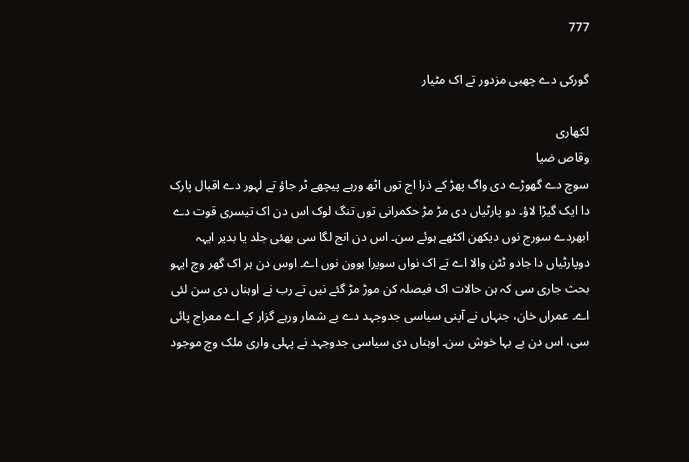777

گورکی دے چھبی مزدور تے اک مٹیار

لکھاری
وقاص ضیا
سوچ دے گھوڑے دی واگ پھڑ کے ذرا اج توں اٹھ ورہے پیچھے ٹر جاؤ تے لہور دے اقبال پارک دا ایک گیڑا لاؤ۔ دو پارٹیاں دی مڑ مڑ حکمرانی توں تنگ لوک اس دن اک تیسری قوت دے ابھردے سورج نوں دیکھن اکٹھے ہوئے سن۔ اس دن انج لگا سی بھئی جلد یا بدیر ایہہ دوپارٹیاں دا جادو ٹٹن والا اے تے اک نواں سویرا ہوون نوں اے۔ اوس دن ہر اک گھر وچ ایہو بحث جاری سی کہ ہن حالات اک فیصلہ کن موڑ مڑ گئے نیں تے رب نے اوہناں دی سن لئی اے۔ عمراں خان، جنہاں نے آپنی سیاسی جدوجہد دے بے شمار ورہے گزار کے اے معراج پائی سی، اس دن بے بہا خوش سن۔ اوہناں دی سیاسی جدوجہد نے پہلی واری ملک وچ موجود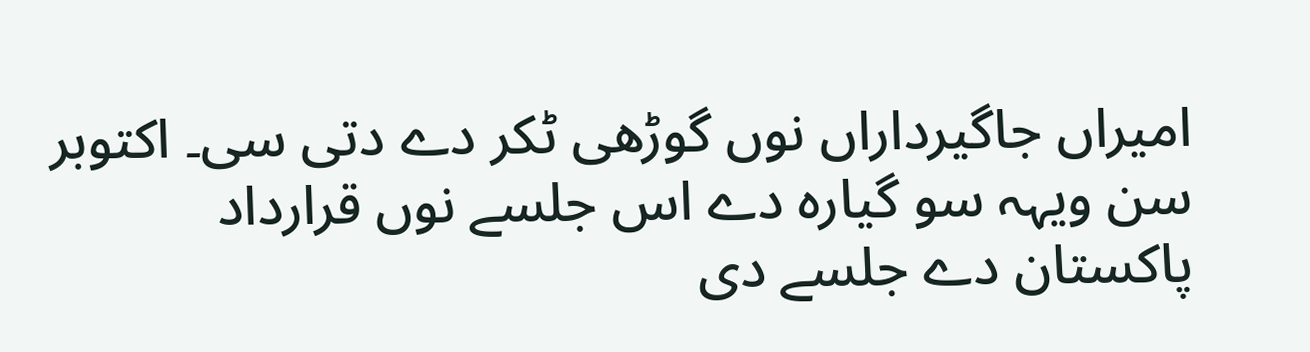امیراں جاگیرداراں نوں گوڑھی ٹکر دے دتی سی۔ اکتوبر سن ویہہ سو گیارہ دے اس جلسے نوں قرارداد پاکستان دے جلسے دی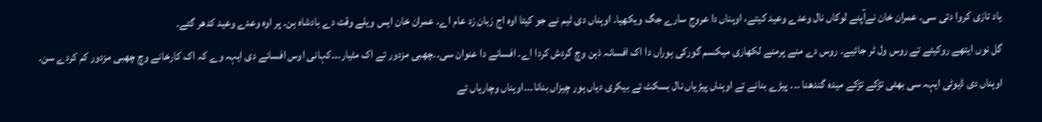یاد تازی کروا دتی سی۔ عمران خان نےآپنے لوکاں نال وعدے وعید کیتے، اوہناں دا عروج سارے جگ ویکھیا۔ اوہناں دی ٹیم نے جو کیتا اوہ اج زبان زد عام اے۔ عمران خان ایس ویلے وقت دے بادشاہ ہن۔ پر اوہ وعدے وعید کدھر گئے۔
گل نوں ایتھے روکیئے تے روس ول ٹر جائیے۔ روس دے منے پرمنے لکھاری میکسم گورکی ہوراں دا اک افسانہ ذہن وچ گردش کردا اے۔ افسانے دا عنوان سی۔۔چھبی مزدور تے اک مٹیار۔۔۔کہانی اوس افسانے دی ایہہ وے کہ اک کارخانے وچ چھبی مزدور کم کردے سن۔ اوہناں دی ڈیوٹی ایہہ سی بھئی تڑکے تڑکے میدہ گندھنا ۔۔۔ پیڑے بنانے تے اوہناں پیڑیاں نال بسکٹ تے بیکری دیاں ہور چیزاں بنانا۔۔۔اوہناں وچاریاں تے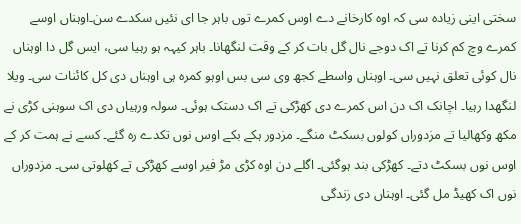سختی اینی زیادہ سی کہ اوہ کارخانے دے اوس کمرے توں باہر جا ای نئیں سکدے سن۔اوہناں اوسے کمرے وچ کم کرنا تے اک دوجے نال گل بات کر کے وقت لنگھانا۔ باہر کیہہ ہو رہیا سی، ایس گل دا اوہناں نال کوئی تعلق نہیں سی۔ اوہناں واسطے کجھ وی سی بس اوہو کمرہ ہی اوہناں دی کل کائنات سی۔ ویلا لنگھدا رہیا۔ اچانک اک دن اس کمرے دی کھڑکی تے اک دستک ہوئی۔ سولہ ورہیاں دی اک سوہنی کڑی نے مکھ وکھالیا تے مزدوراں کولوں بسکٹ منگے۔ مزدور ہکے بکے اوس نوں تکدے رہ گئے۔ کسے نے ہمت کر کے اوس نوں بسکٹ دتے۔ کھڑکی بند ہوگئی۔ اگلے دن اوہ کڑی مڑ فیر اوسے کھڑکی تے کھلوتی سی۔ مزدوراں نوں اک کھیڈ مل گئی۔ اوہناں دی زندگی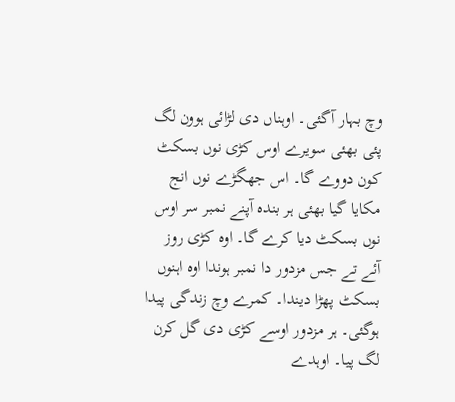وچ بہار آگئی۔ اوہناں دی لڑائی ہوون لگ پئی بھئی سویرے اوس کڑی نوں بسکٹ کون دووے گا۔ اس جھگڑے نوں انج مکایا گیا بھئی ہر بندہ آپنے نمبر سر اوس نوں بسکٹ دیا کرے گا۔ اوہ کڑی روز آئے تے جس مزدور دا نمبر ہوندا اوہ اہنوں بسکٹ پھڑا دیندا۔ کمرے وچ زندگی پیدا ہوگئی۔ ہر مزدور اوسے کڑی دی گل کرن لگ پیا۔ اوہدے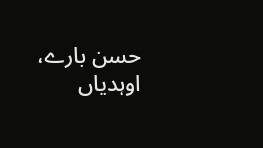حسن بارے، اوہدیاں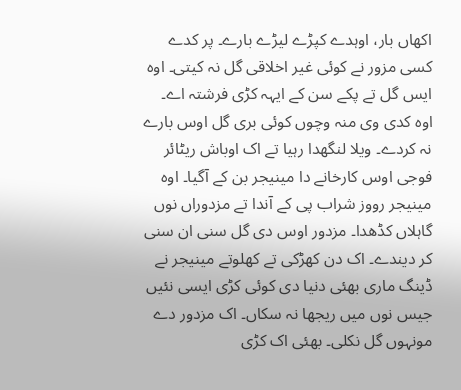اکھاں بار، اوہدے کپڑے لیڑے بارے۔ پر کدے کسی مزور نے کوئی غیر اخلاقی گل نہ کیتی۔ اوہ ایس گل تے پکے سن کے ایہہ کڑی فرشتہ اے۔ اوہ کدی وی منہ وچوں کوئی بری گل اوس بارے نہ کردے۔ ویلا لنگھدا رہیا تے اک اوباش ریٹائر فوجی اوس کارخانے دا مینیجر بن کے آگیا۔ اوہ مینیجر رووز شراب پی کے آندا تے مزدوراں نوں گاہلاں کڈھدا۔ مزدور اوس دی گل سنی ان سنی کر دیندے۔ اک دن کھڑکی تے کھلوتے مینیجر نے ڈینگ ماری بھئی دنیا دی کوئی کڑی ایسی نئیں جیس نوں میں ریجھا نہ سکاں۔ اک مزدور دے مونہوں گل نکلی۔ بھئی اک کڑی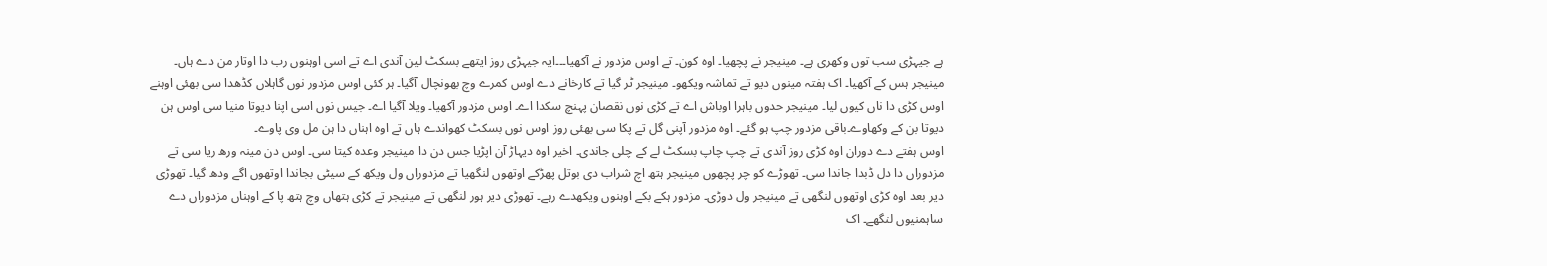ہے جیہڑی سب توں وکھری ہے۔ مینیجر نے پچھیا۔ اوہ کون۔ تے اوس مزدور نے آکھیا۔۔۔ایہ جیہڑی روز ایتھے بسکٹ لین آندی اے تے اسی اوہنوں رب دا اوتار من دے ہاں۔ مینیجر ہس کے آکھیا۔ اک ہفتہ مینوں دیو تے تماشہ ویکھو۔ مینیجر ٹر گیا تے کارخانے دے اوس کمرے وچ بھونچال آگیا۔ ہر کئی اوس مزدور نوں گاہلاں کڈھدا سی بھئی اوہنے اوس کڑی دا ناں کیوں لیا۔ مینیجر حدوں باہرا اوباش اے تے کڑی نوں نقصان پہنچ سکدا اے۔ اوس مزدور آکھیا۔ ویلا آگیا اے۔ جیس نوں اسی اپنا دیوتا منیا سی اوس ہن دیوتا بن کے وکھاوے۔باقی مزدور چپ ہو گئے۔ اوہ مزدور آپنی گل تے پکا سی بھئی روز اوس نوں بسکٹ کھواندے ہاں تے اوہ اہناں دا ہن مل وی پاوے۔
اوس ہفتے دے دوران اوہ کڑی روز آندی تے چپ چاپ بسکٹ لے کے چلی جاندی۔ اخیر اوہ دیہاڑ آن اپڑیا جس دن دا مینیجر وعدہ کیتا سی۔ اوس دن مینہ ورھ ریا سی تے مزدوراں دا دل ڈبدا جاندا سی۔ تھوڑے کو چر پچھوں مینیجر ہتھ اچ شراب دی بوتل پھڑکے اوتھوں لنگھیا تے مزدوراں ول ویکھ کے سیٹی بجاندا اوتھوں اگے ودھ گیا۔ تھوڑی دیر بعد اوہ کڑی اوتھوں لنگھی تے مینیجر ول دوڑی۔ مزدور ہکے بکے اوہنوں ویکھدے رہے۔ تھوڑی دیر ہور لنگھی تے مینیجر تے کڑی ہتھاں وچ ہتھ پا کے اوہناں مزدوراں دے ساہمنیوں لنگھے۔ اک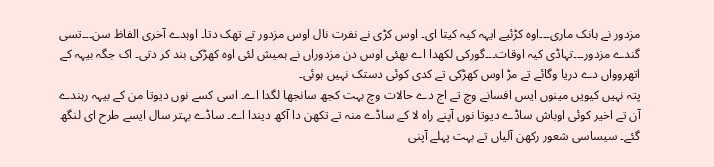مزدور نے ہانک ماری۔۔۔اوہ کڑئیے ایہہ کیہ کیتا ای۔ اوس کڑی نے نفرت نال اوس مزدور تے تھک دتا۔ اوہدے آخری الفاظ سن۔۔۔تسی گندے مزدور۔۔۔تہاڈی کیہ اوقات۔۔۔گورکی لکھدا اے بھئی اوس دن مزدوراں نے ہمیش لئی اوہ کھڑکی بند کر دتی۔ اک جگہ بیہہ کے اتھروواں دے دریا وگائے تے مڑ اوس کھڑکی تے کدی کوئی دستک نہیں ہوئی۔
پتہ نہیں کیویں مینوں ایس افسانے وچ تے اج دے حالات وچ بہت کجھ سانجھا لگدا اے۔ اسی کسے نوں دیوتا من کے بیہہ رہندے آن تے اخیر کوئی اوباش ساڈے دیوتا نوں آپنے راہ لا کے ساڈے منہ تے تکھن دا آکھ دیندا اے۔ ساڈے بہتر سال ایسے طرح ای لنگھ گئے۔ سیساسی شعور رکھن آلیاں تے بہت پہلے آپنی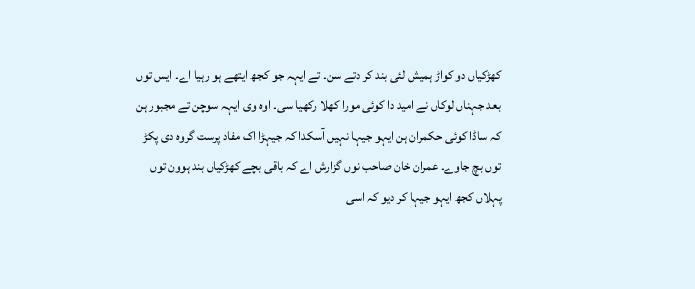کھڑکیاں دو کواڑ ہمیش لئی بند کر دتے سن۔ تے ایہہ جو کجھ ایتھے ہو رہیا اے۔ ایس توں بعد جہناں لوکاں نے امید دا کوئی مورا کھلا رکھیا سی۔ اوہ وی ایہہ سوچن تے مجبور ہن کہ ساڈا کوئی حکمران ہن ایہو جیہا نہیں آسکدا کہ جیہڑا اک مفاد پرست گروہ دی پکڑ توں بچ جاوے۔ عمران خان صاحب نوں گزارش اے کہ باقی بچے کھڑکیاں بند ہوون توں پہلاں کجھ ایہو جیہا کر دیو کہ اسی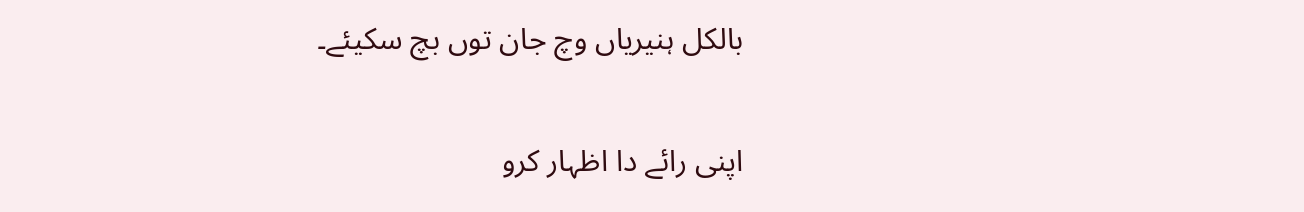بالکل ہنیریاں وچ جان توں بچ سکیئے۔

اپنی رائے دا اظہار کرو